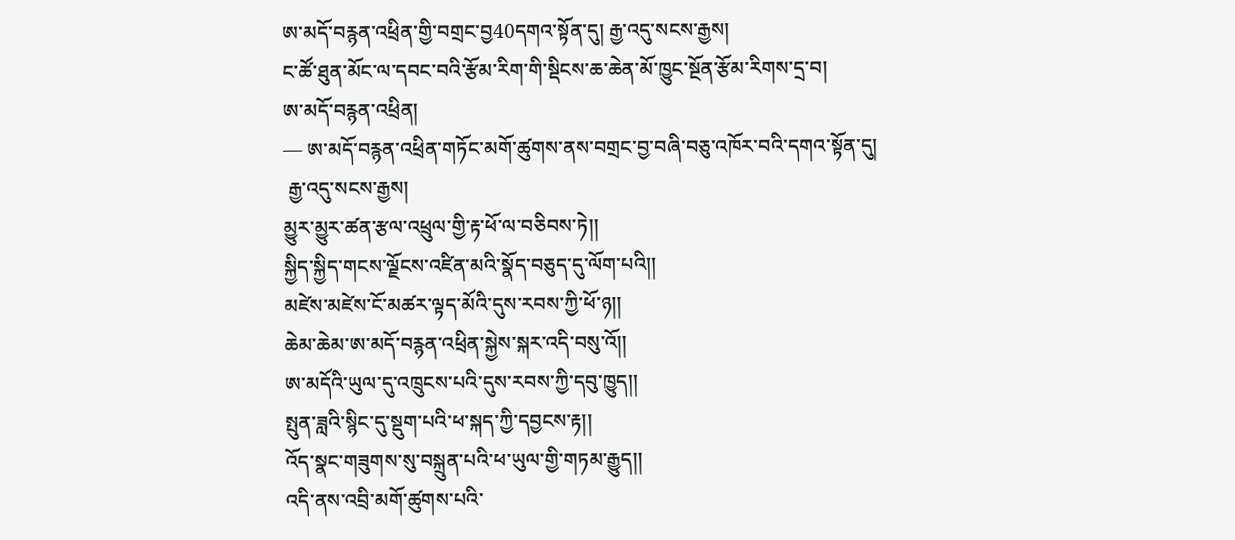ཨ་མདོ་བརྙན་འཕྲིན་གྱི་བགྲང་བྱ40དགའ་སྟོན་དུ། རྒྱ་འདུ་སངས་རྒྱས།
ང་ཚོ་ཐུན་མོང་ལ་དབང་བའི་རྩོམ་རིག་གི་སྡིངས་ཆ་ཆེན་མོ་ཁྱུང་སྔོན་རྩོམ་རིགས་དྲ་བ།
ཨ་མདོ་བརྙན་འཕྲིན།
— ཨ་མདོ་བརྙན་འཕྲིན་གཏོང་མགོ་ཚུགས་ནས་བགྲང་བྱ་བཞི་བཅུ་འཁོར་བའི་དགའ་སྟོན་དུ།
 རྒྱ་འདུ་སངས་རྒྱས།
མྱུར་མྱུར་ཚན་རྩལ་འཕྲུལ་གྱི་རྟ་ཕོ་ལ་བཅིབས་ཏེ།།
སྐྱིད་སྐྱིད་གངས་ལྗོངས་འཛིན་མའི་སྣོད་བཅུད་དུ་ལོག་པའི།།
མཛེས་མཛེས་ངོ་མཚར་ལྟད་མོའི་དུས་རབས་ཀྱི་ཕོ་ཉ།།
ཆེམ་ཆེམ་ཨ་མདོ་བརྙན་འཕྲིན་སྐྱེས་སྐར་འདི་བསུ་འོ།།
ཨ་མདོའི་ཡུལ་དུ་འཁྲུངས་པའི་དུས་རབས་ཀྱི་དབུ་ཁྱུད།།
སྤུན་ཟླའི་སྙིང་དུ་སྡུག་པའི་ཕ་སྐད་ཀྱི་དབྱངས་རྟ།།
འོད་སྣང་གཟུགས་སུ་བསྐྲུན་པའི་ཕ་ཡུལ་གྱི་གཏམ་རྒྱུད།།
འདི་ནས་འབྲི་མགོ་ཚུགས་པའི་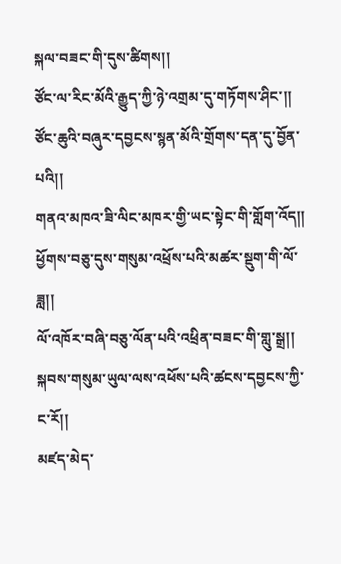སྐལ་བཟང་གི་དུས་ཚིགས།།
ཙོང་ལ་རིང་མོའི་རྒྱུད་ཀྱི་ཉེ་འགྲམ་དུ་གཏོགས་ཤིང་།།
ཙོང་ཆུའི་བཞུར་དབྱངས་སྙན་མོའི་གྲོགས་དན་དུ་བྱོན་པའི།།
གནའ་མཁའ་ཟི་ལིང་མཁར་གྱི་ཡང་སྟེང་གི་གློག་འོད།།
ཕྱོགས་བཅུ་དུས་གསུམ་འཕྲོས་པའི་མཚར་སྡུག་གི་ལོ་ཟླ།།
ལོ་འཁོར་བཞི་བཅུ་ལོན་པའི་འཕྲིན་བཟང་གི་གླུ་སྒྲ།།
སྐབས་གསུམ་ཡུལ་ལས་འཕོས་པའི་ཚངས་དབྱངས་ཀྱི་ང་རོ།།
མཛད་མེད་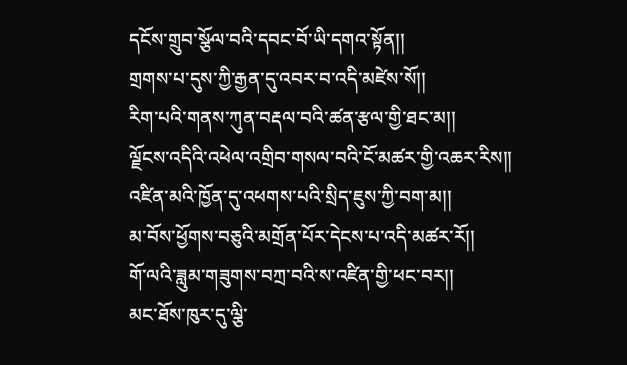དངོས་གྲུབ་སྩོལ་བའི་དབང་བོ་ཡི་དགའ་སྟོན།།
གྲགས་པ་དུས་ཀྱི་རྒྱན་དུ་འབར་བ་འདི་མཛེས་སོ།།
རིག་པའི་གནས་ཀུན་བརྡལ་བའི་ཚན་རྩལ་གྱི་ཐང་མ།།
ལྗོངས་འདིའི་འཕེལ་འགྲིབ་གསལ་བའི་ངོ་མཚར་གྱི་འཆར་རིས།།
འཛིན་མའི་ཁྱོན་དུ་འཕགས་པའི་སྲིད་ཇུས་ཀྱི་བག་མ།།
མ་བོས་ཕྱོགས་བཅུའི་མགྲོན་པོར་དེངས་པ་འདི་མཚར་རོ།།
གོ་ལའི་ཟླུམ་གཟུགས་བཀྲ་བའི་ས་འཛིན་གྱི་ཕང་བར།།
མང་ཐོས་ཁུར་དུ་ལྕི་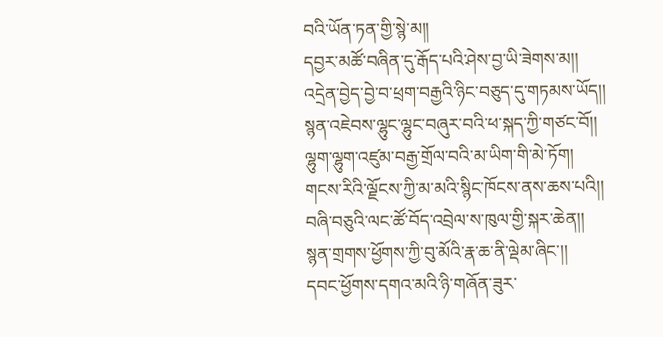བའི་ཡོན་ཏན་གྱི་སྙེ་མ།།
དབྱར་མཚོ་བཞིན་དུ་རྒོད་པའི་ཤེས་བྱ་ཡི་ཟེགས་མ།།
འདྲེན་བྱེད་བྱེ་བ་ཕྲག་བརྒྱའི་ཉིང་བཅུད་དུ་གཏམས་ཡོད།།
སྙན་འཇེབས་ལྷུང་ལྷུང་བཞུར་བའི་ཕ་སྐད་ཀྱི་གཙང་བོ།།
ལྷུག་ལྷུག་འཛུམ་བརྒྱ་གྲོལ་བའི་མ་ཡིག་གི་མེ་ཏོག།
གངས་རིའི་ལྗོངས་ཀྱི་མ་མའི་སྙིང་ཁོངས་ནས་ཆས་པའི།།
བཞི་བཅུའི་ལང་ཚོ་བོད་འབྲེལ་ས་ཁུལ་གྱི་སྐར་ཆེན།།
སྙན་གྲགས་ཕྱོགས་ཀྱི་བུ་མོའི་རྣ་ཆ་ནི་ལྡེམ་ཞིང་།།
དབང་ཕྱོགས་དགའ་མའི་ཉི་གཞོན་ཟུར་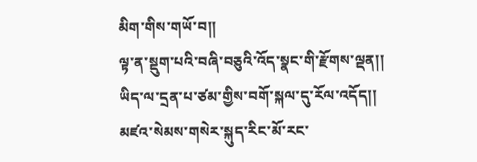མིག་གིས་གཡོ་བ།།
ལྟ་ན་སྡུག་པའི་བཞི་བཅུའི་འོད་སྣང་གི་རྫོགས་ལྡན།།
ཡིད་ལ་དྲན་པ་ཙམ་གྱིས་བགོ་སྐལ་དུ་རོལ་འདོད།།
མཛའ་སེམས་གསེར་སྐུད་རིང་མོ་རང་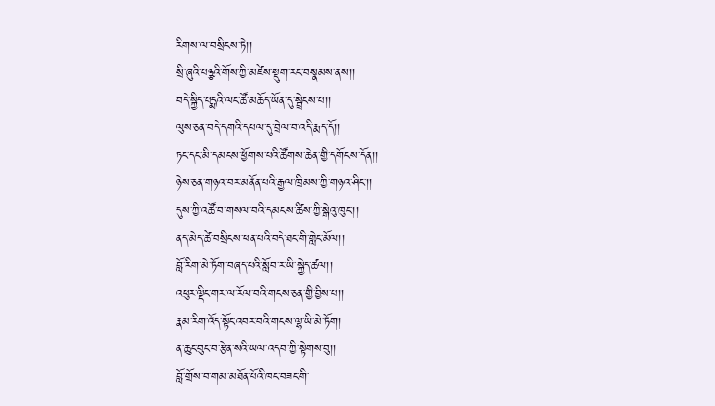རིགས་ལ་བསྲིངས་ཏེ།།
སྲི་ཞུའི་པཉྩའི་གོས་ཀྱི་མཛེས་སྡུག་རང་བསྣམས་ནས།།
བདེ་སྐྱིད་པདྨའི་ལང་ཚོ་མཆོད་ཡོན་དུ་སྦྲེངས་པ།།
ལུས་ཅན་བདེ་དགའི་དཔལ་དུ་བྲེལ་བ་འདི་རྨད་དོ།།
ཏང་དང་མི་དམངས་ཕྱོགས་པའི་ཚོགས་ཆེན་གྱི་དགོངས་དོན།།
ཉེས་ཅན་གཉའ་བར་མནོན་པའི་རྒྱལ་ཁྲིམས་ཀྱི་གཉའ་ཤིང་།།
དུས་ཀྱི་འཚོ་བ་གསལ་བའི་དམངས་ཚིས་ཀྱི་སྒེའུ་ཁུང་།།
ནད་མེད་ཚེ་བསྲིངས་ཕན་པའི་བདེ་ཐང་གི་གླེང་མོལ།།
བློ་རིག་མེ་ཏོག་བཞད་པའི་སློབ་ར་ཡི་སྐྱེད་ཚལ།།
འཕུར་ལྡིང་གར་ལ་རོལ་བའི་གངས་ཅན་གྱི་བྱིས་པ།།
རྣམ་རིག་འོད་སྟོང་འབར་བའི་གངས་ལྷ་ཡི་མེ་ཏོག།
ན་ཆུང་བུང་བ་རྩེན་སའི་ཡལ་འདབ་ཀྱི་སྟེགས་བུ།།
བློ་གྲོས་བ་གམ་མཐོན་པོའི་ཁང་བཟང་གི་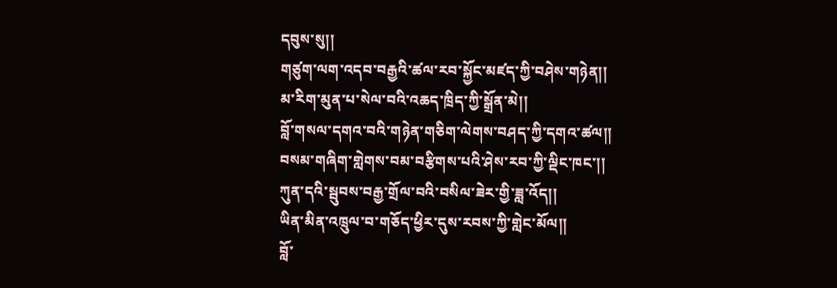དབུས་སུ།།
གཙུག་ལག་འདབ་བརྒྱའི་ཚལ་རབ་སྐྱོང་མཛད་ཀྱི་བཤེས་གཉེན།།
མ་རིག་མུན་པ་སེལ་བའི་འཆད་ཁྲིད་ཀྱི་སྒྲོན་མེ།།
བློ་གསལ་དགའ་བའི་གཉེན་གཅིག་ལེགས་བཤད་ཀྱི་དགའ་ཚལ།།
བསམ་གཞིག་གླེགས་བམ་བརྩིགས་པའི་ཤེས་རབ་ཀྱི་ལྡིང་ཁང་།།
ཀུན་དའི་སྦུབས་བརྒྱ་གྲོལ་བའི་བསིལ་ཟེར་གྱི་ཟླ་འོད།།
ཡིན་མིན་འཁྲུལ་བ་གཅོད་ཕྱིར་དུས་རབས་ཀྱི་གླེང་མོལ།།
བློ་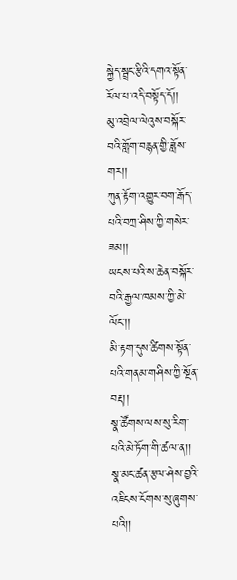སྐྱེད་སྦྲང་རྩིའི་དགའ་སྟོན་རོལ་པ་འདི་བསྟོད་དོ།།
མུ་འབྲེལ་ལེའུས་བསྐོར་བའི་གློག་བརྙན་གྱི་ཟློས་གར།།
ཀུན་རྟོག་འགྱུར་བག་རྒོད་པའི་བཀྲ་ཤིས་ཀྱི་གསེར་ཟམ།།
ཡངས་པའི་ས་ཆེན་བསྐོར་བའི་རྒྱལ་ཁམས་ཀྱི་མེ་ལོང་།།
མི་རྟག་དུས་ཚིགས་སྟོན་པའི་གནམ་གཤིས་ཀྱི་སྔོན་བརྡ།།
སྣ་ཚོགས་ལས་སུ་རིག་པའི་མེ་ཏོག་གི་ཚལ་ན།།
སྣ་མང་ཚན་རྩལ་ཤེས་བྱའི་འཇིངས་ངོགས་སུ་ཞུགས་པའི།།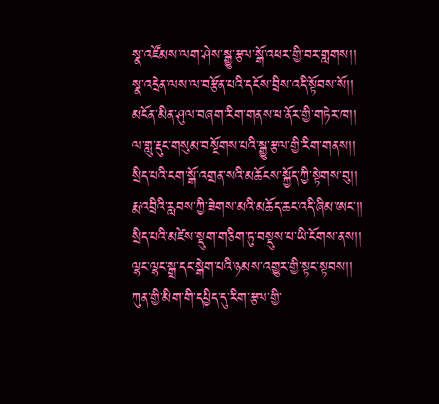སྣ་འཛོམས་ལག་ཤེས་སྒྱུ་རྩལ་སྒོ་འཕར་གྱི་བར་གླགས།།
སྣ་འདྲེན་ལས་ལ་བརྩོན་པའི་དངོས་བྲིས་འདི་སྟོབས་སོ།།
མངོན་མིན་ཤུལ་བཞག་རིག་གནས་ཕ་ནོར་གྱི་གཏེར་ཁ།།
ལ་གླུ་རྡུང་གསུམ་བསྔོགས་པའི་སྒྱུ་རྩལ་གྱི་རིག་གནས།།
སྲིད་པའི་ངག་སྒོ་འགྲན་སའི་མཆོངས་སྐྱོད་ཀྱི་སྟེགས་བུ།།
རྨ་འབྲིའི་རླབས་ཀྱི་ཟེགས་མའི་མཆོད་ཆང་འདི་ཞིམ་ཨང་།།
སྲིད་པའི་མཛེས་སྡུག་གཅིག་ཏུ་བསྡུས་པ་ཡི་ངོགས་ནས།།
ལྷང་ལྷང་སྒྲ་དང་སྒེག་པའི་ཉམས་འགྱུར་གྱི་སྟང་སྟབས།།
ཀུན་གྱི་མིག་གི་དཔྱིད་དུ་རིག་རྩལ་གྱི་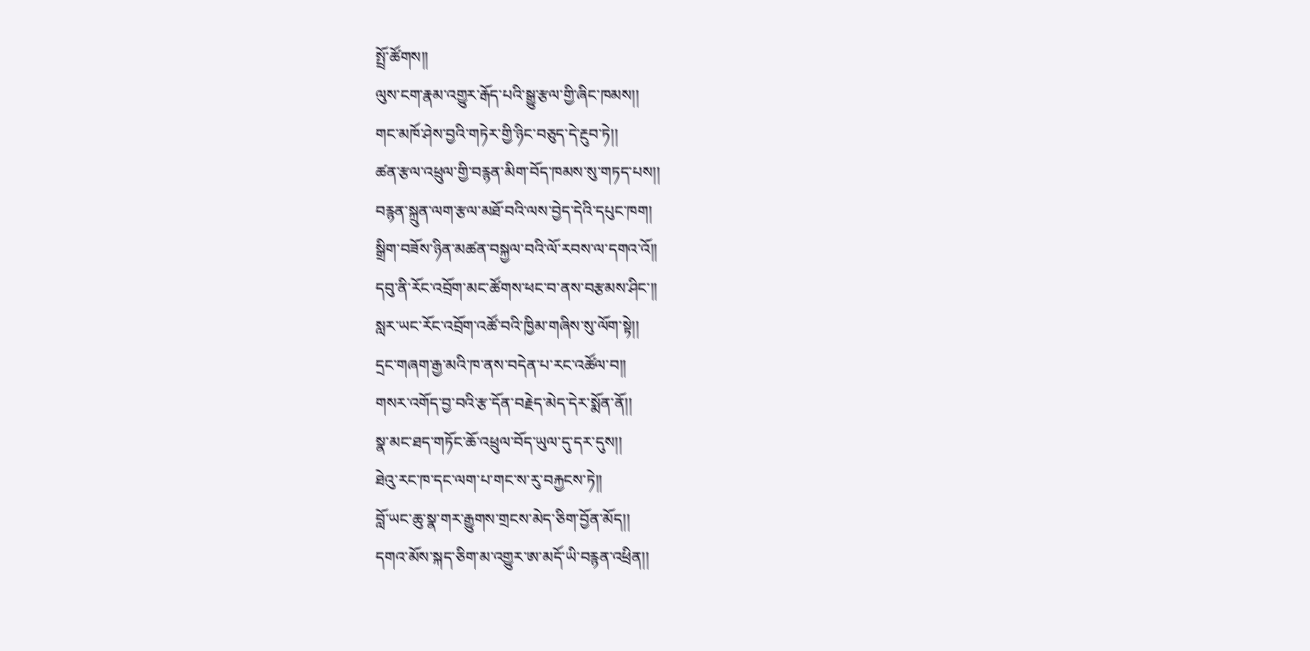སྤྲོ་ཚོགས།།
ལུས་ངག་རྣམ་འགྱུར་རྒོད་པའི་སྒྱུ་རྩལ་གྱི་ཞིང་ཁམས།།
གང་མཁོ་ཤེས་བྱའི་གཏེར་གྱི་ཉིང་བཅུད་དེ་རྔུབ་ཏེ།།
ཚན་རྩལ་འཕྲུལ་གྱི་བརྙན་མིག་བོད་ཁམས་སུ་གཏད་པས།།
བརྙན་སྐྲུན་ལག་རྩལ་མཐོ་བའི་ལས་བྱེད་དེའི་དཔུང་ཁག།
སྒྲིག་བཟོས་ཉིན་མཚན་བསྐྱལ་བའི་ལོ་རབས་ལ་དགའ་འོ།།
དབུ་ནི་རོང་འབྲོག་མང་ཚོགས་ཕང་བ་ནས་བརྩམས་ཤིང་།།
སླར་ཡང་རོང་འབྲོག་འཚོ་བའི་ཁྱིམ་གཞིས་སུ་ལོག་སྟེ།།
དྲང་གཞག་རྒྱ་མའི་ཁ་ནས་བདེན་པ་རང་འཚོལ་བ།།
གསར་འགོད་བྱ་བའི་རྩ་དོན་བརྗེད་མེད་དེར་སྨོན་ནོ།།
སྣ་མང་ཐད་གཏོང་ཆོ་འཕྲུལ་བོད་ཡུལ་དུ་དར་དུས།།
ཐེའུ་རང་ཁ་དང་ལག་པ་གང་ས་རུ་བརྐྱངས་ཏེ།།
བློ་ཡང་ཆུ་སྣ་གར་རྒྱུགས་གྲངས་མེད་ཅིག་བྱོན་མོད།།
དགའ་མོས་སྐད་ཅིག་མ་འགྱུར་ཨ་མདོ་ཡི་བརྙན་འཕྲིན།།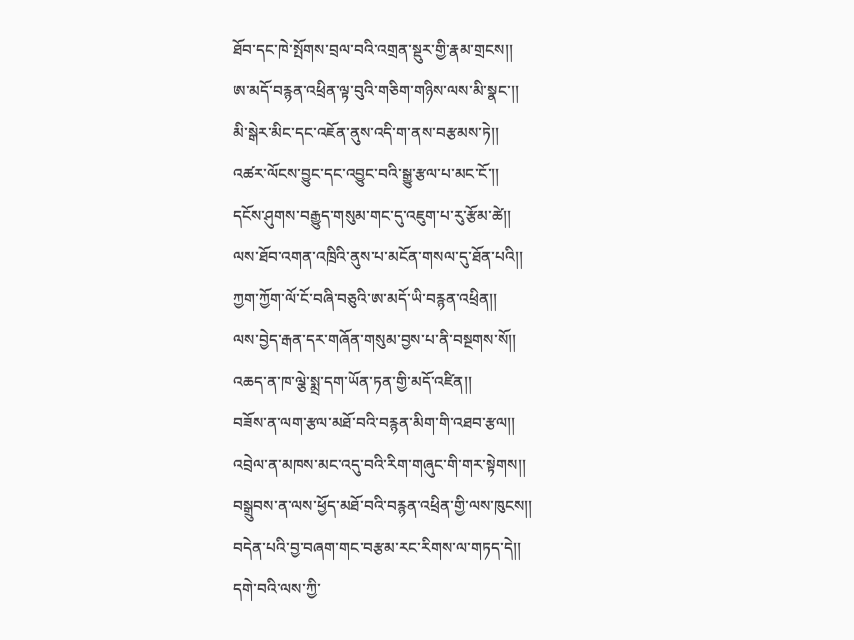ཐོབ་དང་ཁེ་སྤོགས་བྲལ་བའི་འགྲན་སྡུར་གྱི་རྣམ་གྲངས།།
ཨ་མདོ་བརྙན་འཕྲིན་ལྟ་བུའི་གཅིག་གཉིས་ལས་མི་སྣང་།།
མི་སྒེར་མིང་དང་འཇོན་ནུས་འདི་ག་ནས་བརྩམས་ཏེ།།
འཚར་ལོངས་བྱུང་དང་འབྱུང་བའི་སྒྱུ་རྩལ་པ་མང་ངོ་།།
དངོས་ཤུགས་བརྒྱུད་གསུམ་གང་དུ་འཇུག་པ་རུ་རྩོམ་ཚེ།།
ལས་ཐོབ་འགན་འཁྲིའི་ནུས་པ་མངོན་གསལ་དུ་ཐོན་པའི།།
ཀྱག་ཀྱོག་ལོ་ངོ་བཞི་བཅུའི་ཨ་མདོ་ཡི་བརྙན་འཕྲིན།།
ལས་བྱེད་རྒན་དར་གཞོན་གསུམ་བྱས་པ་ནི་བསྔགས་སོ།།
འཆད་ན་ཁ་ལྕེ་སྨྲ་དག་ཡོན་ཏན་གྱི་མདོ་འཛིན།།
བཟོས་ན་ལག་རྩལ་མཐོ་བའི་བརྙན་མིག་གི་འཐབ་རྩལ།།
འབྲེལ་ན་མཁས་མང་འདུ་བའི་རིག་གཞུང་གི་གར་སྟེགས།།
བསྒྲུབས་ན་ལས་ཕྱོད་མཐོ་བའི་བརྙན་འཕྲིན་གྱི་ལས་ཁུངས།།
བདེན་པའི་བྱ་བཞག་གང་བརྩམ་རང་རིགས་ལ་གཏད་དེ།།
དགེ་བའི་ལས་ཀྱི་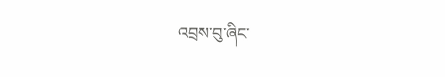འབྲས་བུ་ཞིང་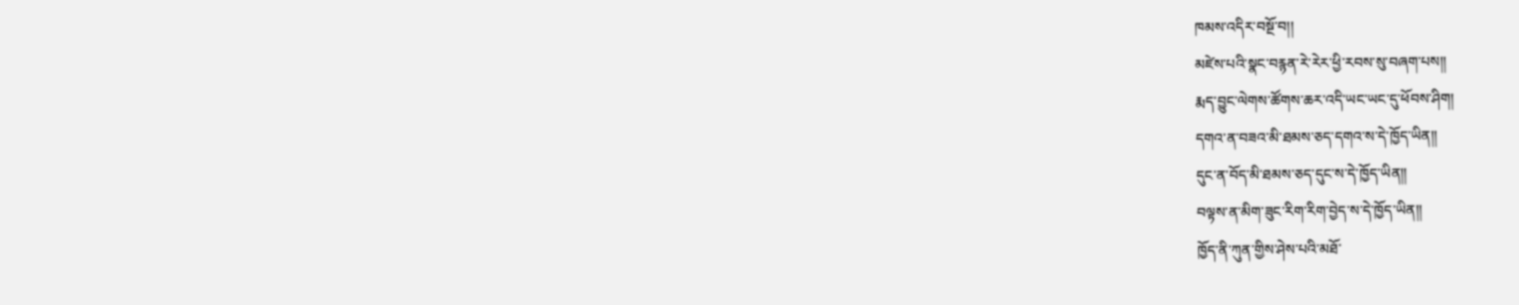ཁམས་འདིར་བསྔོ་བ།།
མཛེས་པའི་སྣང་བརྙན་རེ་རེར་ཕྱི་རབས་སུ་བཞག་པས།།
རྨད་བྱུང་ལེགས་ཚོགས་ཆར་འདི་ཡང་ཡང་དུ་ཕོབས་ཤིག།
དགའ་ན་བཟའ་མི་ཐམས་ཅད་དགའ་ས་དེ་ཁྱོད་ཡིན།།
དུང་ན་བོད་མི་ཐམས་ཅད་དུང་ས་དེ་ཁྱོད་ཡིན།།
བལྟས་ན་མིག་ཟུང་རིག་རིག་བྱེད་ས་དེ་ཁྱོད་ཡིན།།
ཁྱོད་ནི་ཀུན་གྱིས་ཤེས་པའི་མཐོ་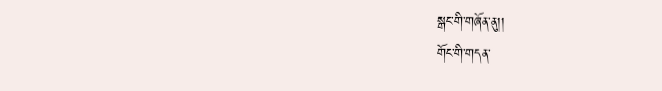སྒང་གི་གཞོན་ནུ།།
གོང་གི་གདན་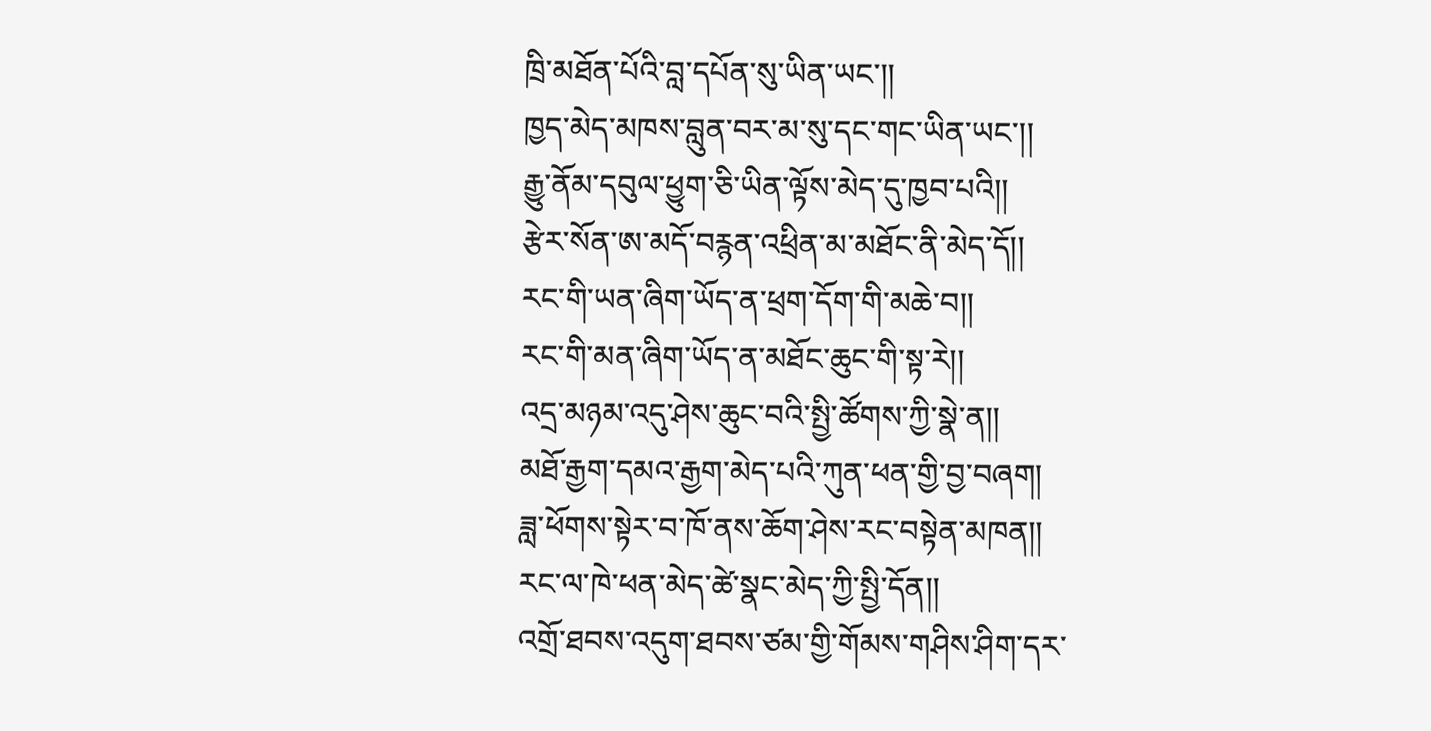ཁྲི་མཐོན་པོའི་བླ་དཔོན་སུ་ཡིན་ཡང་།།
ཁྱད་མེད་མཁས་བླུན་བར་མ་སུ་དང་གང་ཡིན་ཡང་།།
རྒྱུ་ནོམ་དབུལ་ཕྱུག་ཅི་ཡིན་ལྟོས་མེད་དུ་ཁྱབ་པའི།།
རྩེར་སོན་ཨ་མདོ་བརྙན་འཕྲིན་མ་མཐོང་ནི་མེད་དོ།།
རང་གི་ཡན་ཞིག་ཡོད་ན་ཕྲག་དོག་གི་མཆེ་བ།།
རང་གི་མན་ཞིག་ཡོད་ན་མཐོང་ཆུང་གི་སྟ་རེ།།
འདྲ་མཉམ་འདུ་ཤེས་ཆུང་བའི་སྤྱི་ཚོགས་ཀྱི་སྣེ་ན།།
མཐོ་རྒྱག་དམའ་རྒྱག་མེད་པའི་ཀུན་ཕན་གྱི་བྱ་བཞག།
ཟླ་ཕོགས་སྟེར་བ་ཁོ་ནས་ཆོག་ཤེས་རང་བསྟེན་མཁན།།
རང་ལ་ཁེ་ཕན་མེད་ཚེ་སྣང་མེད་ཀྱི་སྤྱི་དོན།།
འགྲོ་ཐབས་འདུག་ཐབས་ཙམ་གྱི་གོམས་གཤིས་ཤིག་དར་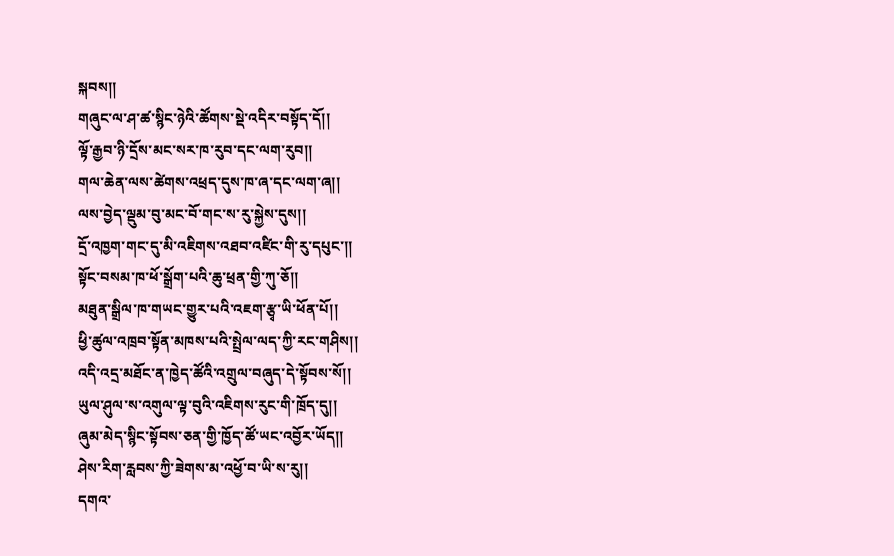སྐབས།།
གཞུང་ལ་ཤ་ཚ་སྙིང་ཉེའི་ཚོགས་སྡེ་འདིར་བསྟོད་དོ།།
ལྟོ་རྒྱབ་ཉི་དྲོས་མང་སར་ཁ་རུབ་དང་ལག་རུབ།།
གལ་ཆེན་ལས་ཚེགས་འཕྲད་དུས་ཁ་ཞ་དང་ལག་ཞ།།
ལས་བྱེད་ལྡུམ་བུ་མང་བོ་གང་ས་རུ་སྐྱེས་དུས།།
དྲོ་འཁྱག་གང་དུ་མི་འཇིགས་འཐབ་འཛིང་གི་རུ་དཔུང་།།
སྟོང་བསམ་ཁ་ཕོ་སྒྲོག་པའི་ཆུ་ཕྲན་གྱི་ཀུ་ཅོ།།
མཐུན་སྒྲིལ་ཁ་གཡང་གྱུར་པའི་འཇག་རྩྭ་ཡི་ཕོན་པོ།།
ཕྱི་ཚུལ་འཁྲབ་སྟོན་མཁས་པའི་སྤྲེལ་ལད་ཀྱི་རང་གཤིས།།
འདི་འདྲ་མཐོང་ན་ཁྱེད་ཚོའི་འགྲུལ་བཞུད་དེ་སྟོབས་སོ།།
ཡུལ་ཤུལ་ས་འགུལ་ལྟ་བུའི་འཇིགས་རུང་གི་ཁྲོད་དུ།།
ཞུམ་མེད་སྙིང་སྟོབས་ཅན་གྱི་ཁྱོད་ཚོ་ཡང་འབྱོར་ཡོད།།
ཤེས་རིག་རླབས་ཀྱི་ཟེགས་མ་འཕྱོ་བ་ཡི་ས་རུ།།
དགའ་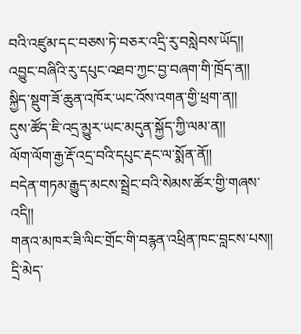བའི་འཛུམ་དང་བཅས་ཏེ་བཅར་འདྲི་རུ་བསླེབས་ཡོད།།
འབྱུང་བཞིའི་རུ་དཔུང་འཐབ་ཀྱང་བྱ་བཞག་གི་ཁྲོད་ན།།
སྐྱིད་སྡུག་ཟོ་ཆུན་འཁོར་ཡང་འོས་འགན་གྱི་ཕྲག་ན།།
དུས་ཚོད་ཇི་འདྲ་མྱུར་ཡང་མདུན་སྐྱོད་ཀྱི་ལམ་ན།།
ལོག་ལོག་རྒྱ་རྡོ་འདྲ་བའི་དཔུང་རྡང་ལ་སྨོན་ནོ།།
བདེན་གཏམ་རྒྱུད་མངས་སྦྲེང་བའི་སེམས་ཚོར་གྱི་གཞས་འདི།།
གནའ་མཁར་ཟི་ལིང་གྲོང་གི་བརྙན་འཕྲིན་ཁང་བླངས་པས།།
དྲི་མེད་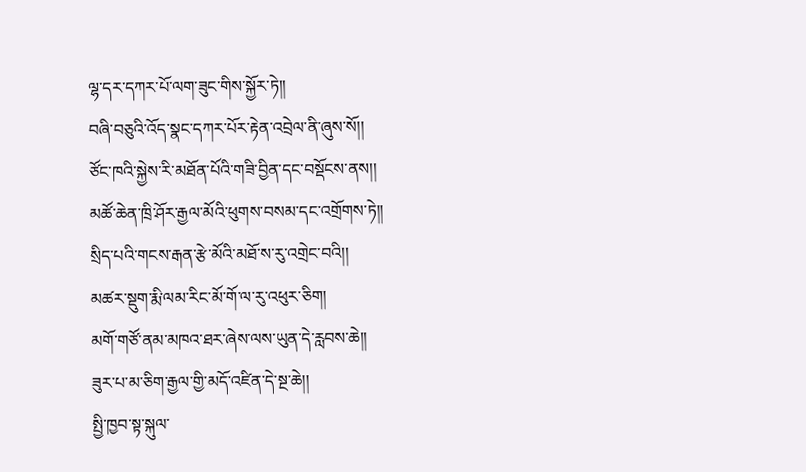ལྷ་དར་དཀར་པོ་ལག་ཟུང་གིས་སྐྱོར་ཏེ།།
བཞི་བཅུའི་འོད་སྣང་དཀར་པོར་རྟེན་འབྲེལ་ནི་ཞུས་སོ།།
ཙོང་ཁའི་སྐྱེས་རི་མཐོན་པོའི་གཟི་བྱིན་དང་བསྡོངས་ནས།།
མཚོ་ཆེན་ཁྲི་ཤོར་རྒྱལ་མོའི་ཕུགས་བསམ་དང་འགྲོགས་ཏེ།།
སྲིད་པའི་གངས་རྒན་རྩེ་མོའི་མཐོ་ས་རུ་འགྲེང་བའི།།
མཚར་སྡུག་རྨི་ལམ་རིང་མོ་གོ་ལ་རུ་འཕུར་ཅིག།
མགོ་གཙོ་ནམ་མཁའ་ཐར་ཞེས་ལས་ཡུན་དེ་རླབས་ཆེ།།
ཟུར་པ་མ་ཅིག་རྒྱལ་གྱི་མདོ་འཛིན་དེ་སྔ་ཆེ།།
སྤྱི་ཁྱབ་སྟ་སྐུལ་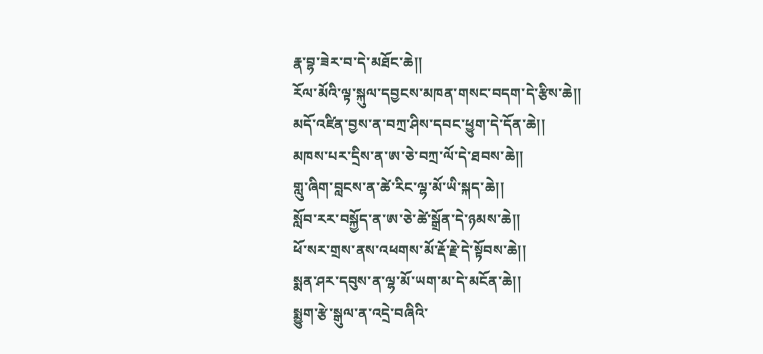རྣ་བྷ་ཟེར་བ་དེ་མཐོང་ཆེ།།
རོལ་མོའི་ལྟ་སྐུལ་དབྱངས་མཁན་གསང་བདག་དེ་རྩིས་ཆེ།།
མདོ་འཛིན་བྱས་ན་བཀྲ་ཤིས་དབང་ཕྱུག་དེ་དོན་ཆེ།།
མཁས་པར་དྲིས་ན་ཨ་ཅེ་བཀྲ་ལོ་དེ་ཐབས་ཆེ།།
གླུ་ཞིག་བླངས་ན་ཚེ་རིང་ལྷ་མོ་ཡི་སྐད་ཆེ།།
སློབ་རར་བསྐྱོད་ན་ཨ་ཅེ་ཚེ་སྒྲོན་དེ་ཉམས་ཆེ།།
ཕོ་སར་གྲས་ནས་འཕགས་མོ་རྡོ་རྗེ་དེ་སྟོབས་ཆེ།།
སྨན་ཤར་དབུས་ན་ལྷ་མོ་ཡག་མ་དེ་མངོན་ཆེ།།
སྨྱུག་རྩེ་སྒུལ་ན་འདྲེ་བཞིའི་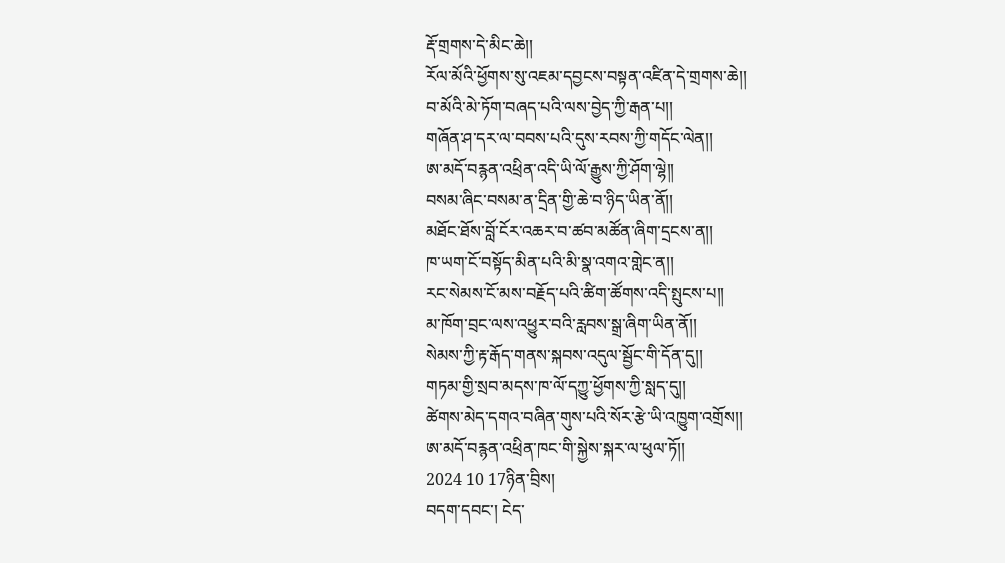རྡོ་གྲགས་དེ་མིང་ཆེ།།
རོལ་མོའི་ཕྱོགས་སུ་འཇམ་དབྱངས་བསྟན་འཛིན་དེ་གྲགས་ཆེ།།
བ་མོའི་མེ་ཏོག་བཞད་པའི་ལས་བྱེད་ཀྱི་རྒན་པ།།
གཞོན་ཤ་དར་ལ་བབས་པའི་དུས་རབས་ཀྱི་གདོང་ལེན།།
ཨ་མདོ་བརྙན་འཕྲིན་འདི་ཡི་ལོ་རྒྱུས་ཀྱི་ཤོག་ལྷེ།།
བསམ་ཞིང་བསམ་ན་དྲིན་གྱི་ཆེ་བ་ཉིད་ཡིན་ནོ།།
མཐོང་ཐོས་བློ་ངོར་འཆར་བ་ཚབ་མཚོན་ཞིག་དྲངས་ན།།
ཁ་ཡག་ངོ་བསྟོད་མིན་པའི་མི་སྣ་འགའ་གླེང་ན།།
རང་སེམས་ངོ་མས་བརྗོད་པའི་ཚིག་ཚོགས་འདི་སྤུངས་པ།།
མ་ཁོག་བྲང་ལས་འཕྱུར་བའི་རླབས་སྒྲ་ཞིག་ཡིན་ནོ།།
སེམས་ཀྱི་རྟ་རྒོད་གནས་སྐབས་འདུལ་སྦྱོང་གི་དོན་དུ།།
གཏམ་གྱི་སྲབ་མདས་ཁ་ལོ་དཀྱུ་ཕྱོགས་ཀྱི་སླད་དུ།།
ཚེགས་མེད་དགའ་བཞིན་གུས་པའི་སོར་རྩེ་ཡི་འཁྱུག་འགྲོས།།
ཨ་མདོ་བརྙན་འཕྲིན་ཁང་གི་སྐྱེས་སྐར་ལ་ཕུལ་ཏོ།།
2024 10 17ཉིན་བྲིས།
བདག་དབང་། ངེད་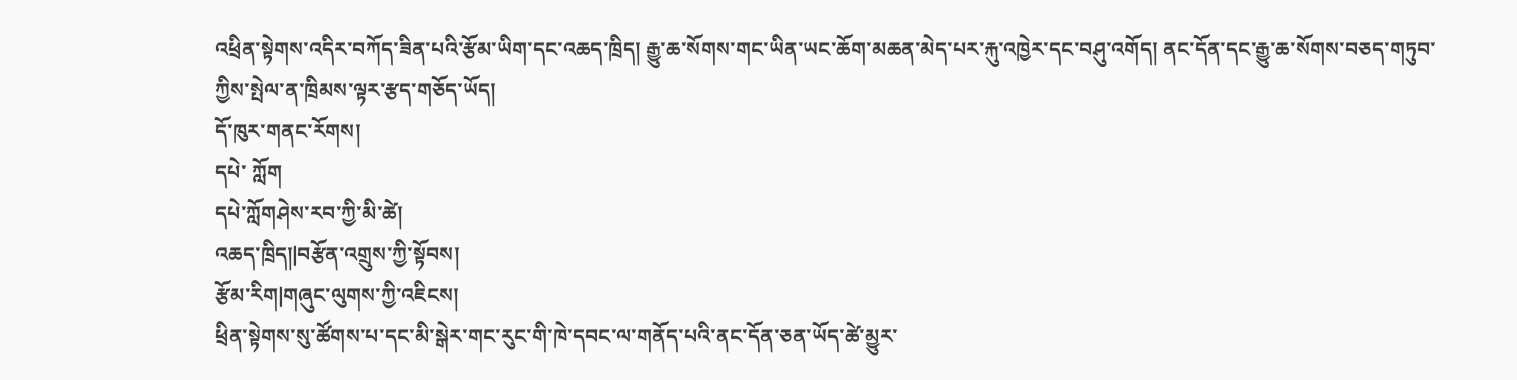འཕྲིན་སྟེགས་འདིར་བཀོད་ཟིན་པའི་རྩོམ་ཡིག་དང་འཆད་ཁྲིད། རྒྱུ་ཆ་སོགས་གང་ཡིན་ཡང་ཆོག་མཆན་མེད་པར་རྐུ་འཁྱེར་དང་བཤུ་འགོད། ནང་དོན་དང་རྒྱུ་ཆ་སོགས་བཅད་གཏུབ་ཀྱིས་སྤེལ་ན་ཁྲིམས་ལྟར་རྩད་གཅོད་ཡོད།
དོ་ཁུར་གནང་རོགས།
དཔེ་ ཀློག
དཔེ་ཀློགཤེས་རབ་ཀྱི་མི་ཚེ།
འཆད་ཁྲིད།|བརྩོན་འགྲུས་ཀྱི་སྟོབས།
རྩོམ་རིག|གཞུང་ལུགས་ཀྱི་འཇིངས།
ཕྲིན་སྟེགས་སུ་ཚོགས་པ་དང་མི་སྒེར་གང་རུང་གི་ཁེ་དབང་ལ་གནོད་པའི་ནང་དོན་ཅན་ཡོད་ཚེ་མྱུར་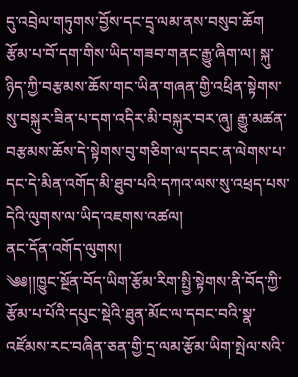དུ་འབྲེལ་གཏུགས་བྱོས་དང་དྲྭ་ལམ་ནས་བསུབ་ཆོག
རྩོམ་པ་བོ་དག་གིས་ཡིད་གཟབ་གནང་རྒྱུ་ཞིག་ལ། སྐུ་ཉིད་ཀྱི་བརྩམས་ཆོས་གང་ཡིན་གཞན་གྱི་འཕྲིན་སྟེགས་སུ་བསྐུར་ཟིན་པ་དག་འདིར་མི་བསྐུར་བར་ཞུ། རྒྱུ་མཚན་བརྩམས་ཆོས་དེ་སྟེགས་བུ་གཅིག་ལ་དབང་ན་ལེགས་པ་དང་དེ་མིན་འགོད་མི་ཐུབ་པའི་དཀའ་ལས་སུ་འཕྲད་པས་དེའི་ལུགས་ལ་ཡིད་འཇགས་འཚལ།
ནང་དོན་འགོད་ལུགས།
༄༅།།ཁྱུང་སྔོན་བོད་ཡིག་རྩོམ་རིག་སྤྱི་སྟེགས་ནི་བོད་ཀྱི་རྩོམ་པ་པོའི་དཔུང་སྡེའི་ཐུན་མོང་ལ་དབང་བའི་སྣ་འཛོམས་རང་བཞིན་ཅན་གྱི་དྲ་ལམ་རྩོམ་ཡིག་སྤེལ་སའི་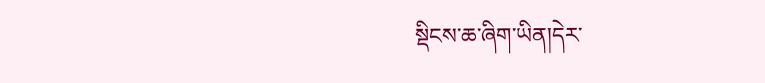སྡིངས་ཆ་ཞིག་ཡིན།དེར་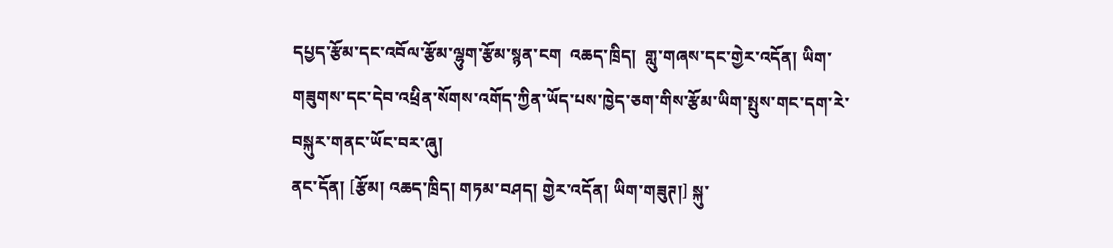དཔྱད་རྩོམ་དང་འབོལ་རྩོམ་ལྷུག་རྩོམ་སྙན་ངག  འཆད་ཁྲིད།  གླུ་གཞས་དང་གྱེར་འདོན། ཡིག་གཟུགས་དང་དེབ་འཕྲིན་སོགས་འགོད་ཀྱིན་ཡོད་པས་ཁྱེད་ཅག་གིས་རྩོམ་ཡིག་སྤུས་གང་དག་རེ་བསྐུར་གནང་ཡོང་བར་ཞུ།
ནང་དོན། [རྩོམ། འཆད་ཁྲིད། གཏམ་བཤད། གྱེར་འདོན། ཡིག་གཟུཊ།] སྐུ་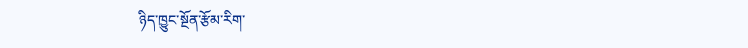ཉིད་ཁྱུང་སྔོན་རྩོམ་རིག་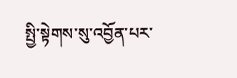སྤྱི་སྟེགས་སུ་འབྱོན་པར་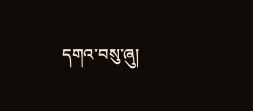དགའ་བསུ་ཞུ།